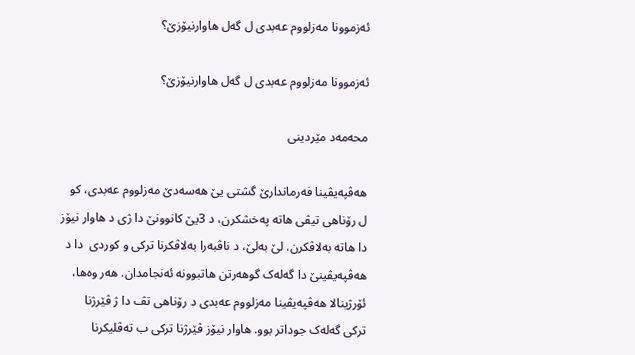ئەزموونا مەزلووم عەبدی ل گەل ھاوارنیۆزێ؟

ئەزموونا مەزلووم عەبدی ل گەل ھاوارنیۆزێ؟

محەمەد مێردینی

ھەڤپەیڤینا فەرماندارێ گشتی یێ هەسەدێ مەزلووم عەبدی، کو ل رۆناھی تیڤی ھاتە پەخشکرن، د 3یێ کانوونێ دا ژی د ھاوار نیۆز دا ھاتە بەلاڤکرن. لێ بەلێ، د ناڤبەرا بەلاڤکرنا ترکی و کوردی  دا د ھەڤپەیڤینێ دا گەلەک گوھەرتن ھاتبوونە ئەنجامدان. ھەر وەھا، ئۆرژینالا ھەڤپەیڤینا مەزلووم عەبدی د رۆناھی تڤ دا ژ ڤێرژنا ترکی گەلەک جوداتر بوو. هاوار نیۆز ڤێرژنا ترکی ب تەڤلیکرنا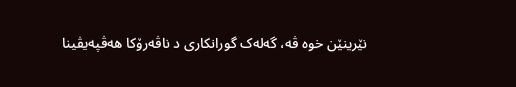نێرینێن خوە ڤە، گەلەک گورانکاری د ناڤەرۆکا ھەڤپەیڤینا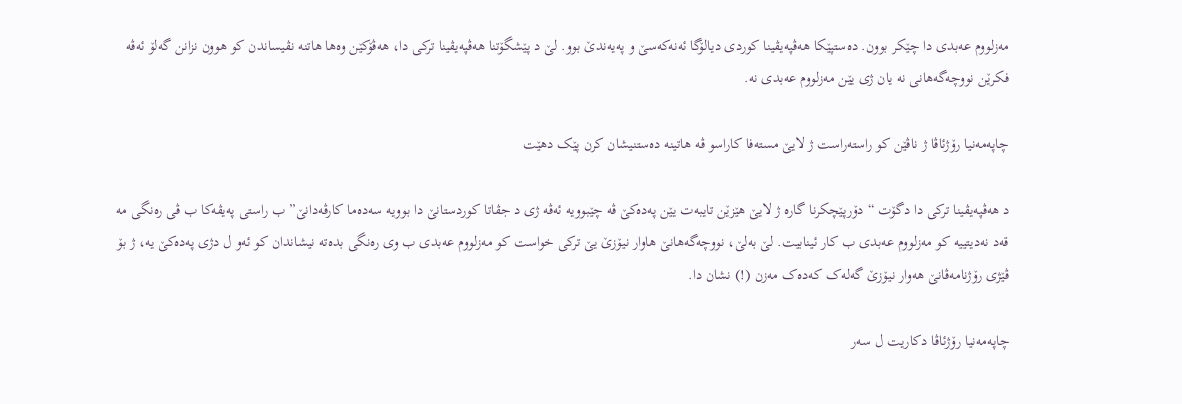مەزلووم عەبدی دا چێکر بوون. دەستپێکا ھەڤپەیڤینا کوردی دیالۆگا ئەنەکەسێ و پەیەندێ بوو. لێ د پێشگۆتنا ھەڤپەیڤینا ترکی دا، ھەڤۆکێن وەھا ھاتنە نڤیساندن کو ھوون نزانن گەلۆ ئەڤە فکرێن نووچەگەھانی نە یان ژی یێن مەزلووم عەبدی نە.

چاپەمەنیا رۆژئاڤا ژ ناڤێن کو راستەراست ژ لایێ مستەفا کاراسو ڤە ھاتینە دەستنیشان کرن پێک دهێت

د ھەڤپەیڤینا ترکی دا دگۆت “دۆرپێچکرنا گارە ژ لایێ ھێزێن تایبەت یێن پەدەکێ ڤە چێبوویە ئەڤە ژی د جڤاتا کوردستانێ دا بوویە سەدەما کارڤەدانێ” ب راستی پەیڤەکا ب ڤی رەنگی مە قەد نەدیتییە کو مەزلووم عەبدی ب کار ئینابیت. لێ بەلێ، نووچەگەھانێ ھاوار نیۆزێ یێ ترکی خواست کو مەزلووم عەبدی ب وی رەنگی بدەتە نیشاندان کو ئەو ل دژی پەدەکێ یە، ژ بۆ ڤێژی رۆژنامەڤانێ ھەوار نیۆزێ گەلەک کەدەک مەزن (!) نشان دا.

چاپەمەنیا رۆژئاڤا دکاریت ل سەر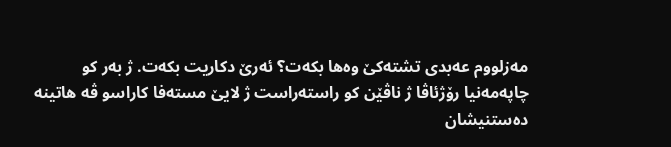مەزلووم عەبدی تشتەکێ وەھا بکەت؟ ئەرێ دکاریت بکەت. ژ بەر کو چاپەمەنیا رۆژئاڤا ژ ناڤێن کو راستەراست ژ لایێ مستەفا کاراسو ڤە ھاتینە دەستنیشان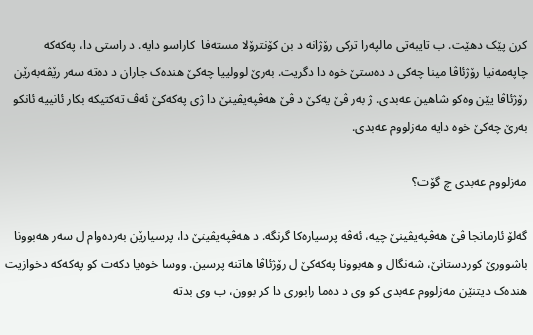کرن پێک دهێت. ب تایبەتی مالپەرا ترکی رۆژانە د بن کۆنترۆلا مستەفا  کاراسو دایە. د راستی دا، پەکەکە چاپەمەنیا رۆژئاڤا مینا چەکی د دەستێ خوە دا دگریت. بەرێ لوولییا چەکێ هندەک جاران د دەتە سەر رێڤەبەرێن رۆژئاڤا یێن وەکو شاھین عەبدی. ژ بەر ڤێ یەکێ د ڤێ ھەڤپەیڤینێ دا ژی پەکەکێ ئەڤ تەکتیکە بکار ئانییە ئانکو بەرێ چەکێ خوە دایە مەزلووم عەبدی.

مەزلووم عەبدی چ گۆت؟

گەلۆ ئارمانجا ڤێ ھەڤپەیڤینێ چیە، ئەڤە پرسیارەکا گرنگە. د ھەڤپەیڤینێ دا، پرسیارێن بەردەوام ل سەر ھەبوونا باشوورێ کوردستانێ، شەنگال و ھەبوونا پەکەکێ ل رۆژئاڤا هاتنە پرسین. ووسا خوەیا دکەت کو پەکەکە دخوازیت ھندەک دیتنێن مەزلووم عەبدی کو وی د دەما رابوری دا کر بوون، ب وی بدتە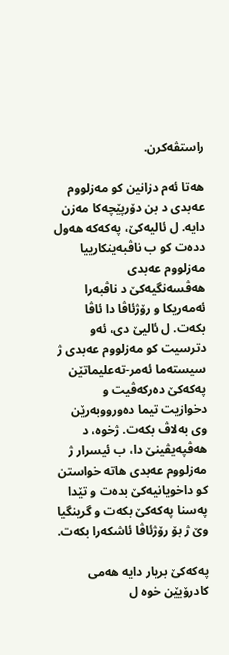راستڤەکرن.

ھەتا ئەم دزانین کو مەزلووم عەبدی د بن دۆرپێچەکا مەزن دایە. ل ئالیەکێ، پەکەکە ھەول ددەت کو ب ناڤبەینکارییا مەزلووم عەبدی ھەڤسەنگیەکێ د ناڤبەرا ئەمەریکا و رۆژئاڤا دا ئاڤا بکەت. ل ئالیێ دی، ئەو دترسیت کو مەزلووم عەبدی ژ سیستەما ئەمر-تەعلیماتێن پەکەکێ دەرکەڤیت و دخوازیت تیما دەورووبەرێن وی بەلاڤ بکەت. ژخوە، د ھەڤپەیڤینێ دا، ب ئیسرار ژ مەزلووم عەبدی ھاتە خواستن کو داخویانیەکێ بدەت و تێدا پەسنا پەکەکێ بکەت و گرینگیا وێ ژ بۆ رۆژئاڤا ئاشکەرا بکەت.

پەکەکێ بریار دایە ھەمی کادرۆیێن خوە ل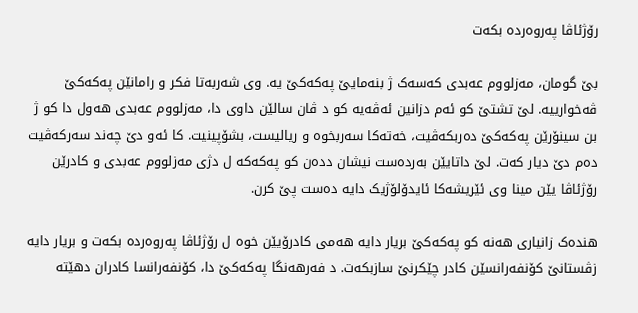رۆژئاڤا پەروەردە بکەت

بێ گومان، مەزلووم عەبدی کەسەک ژ بنەمایێ پەکەکێ یە. وی شەربەتا فکر و رامانێن پەکەکێ ڤەخوارییە. لێ تشتێ کو ئەم دزانین ئەڤەیە کو د ڤان سالێن داوی دا، مەزلووم عەبدی ھەول دا کو ژ بن سینۆرێن پەکەکێ دەربکەڤیت، خەتەکا سەربخوە و ریالیست، بشۆپینیت. کا ئەو دێ چەند سەرکەڤیت دەم دێ دیار کەت. لێ داتایێن بەردەست نیشان ددەن کو پەکەکە ل دژی مەزلووم عەبدی و کادرێن رۆژئاڤا یێن مینا وی ئێریشەکا ئایدۆلۆژیک دایە دەست پێ کرن.

ھندەک زانیاری ھەنە کو پەکەکێ بریار دایە ھەمی کادرۆیێن خوە ل رۆژئاڤا پەروەردە بکەت و بریار دایە زڤستانێ کۆنفەرانسێن کادر چێکرنێ سازبکەت. د فەرھەنگا پەکەکێ دا، کۆنفەرانسا کادران دهێتە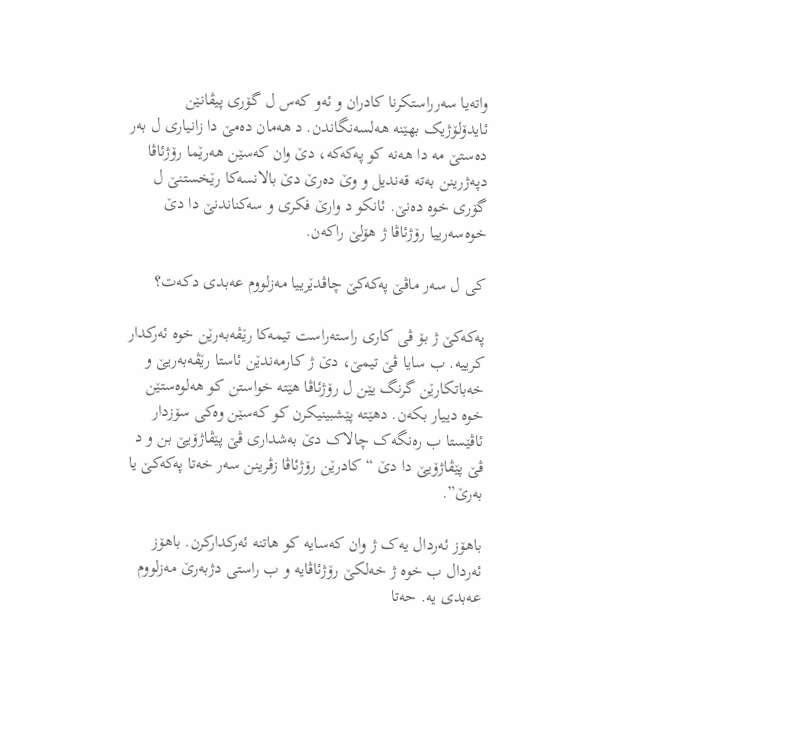واتەیا سەرراستکرنا کادران و ئەو کەس ل گۆری پیڤانێن ئایدۆلۆژیک بهێنە هەلسەنگاندن. د ھەمان دەمێ دا زانیاری ل بەر دەستێ مە دا ھەنە کو پەکەکە، دێ وان کەسێن ھەرێما رۆژئاڤا دپەژرینن بەتە قەندیل و وێ دەرێ دێ بالانسەکا رێخستنێ ل گۆری خوە دەنێ. ئانکو د وارێ فکری و سەکناندنێ دا دێ خوەسەرییا رۆژئاڤا ژ ھۆلێ راکەن.

کی ل سەر ماڤێ پەکەکێ چاڤدێرییا مەزلووم عەبدی دکەت؟

پەکەکێ ژ بۆ ڤی کاری راستەراست تیمەکا رێڤەبەرێن خوە ئەرکدار کرییە. ب سایا ڤێ تیمێ، دێ ژ کارمەندێن ئاستا رێڤەبەریێ و خەباتکارێن گرنگ یێن ل رۆژئاڤا هێتە خواستن کو ھەلوەستێن خوە دییار بکەن. دهێتە پێشبینیکرن کو کەسێن وەکی سۆزدار ئاڤێستا ب رەنگەک چالاک دێ بەشداری ڤێ پێڤاژۆیێ بن و د ڤێ پێڤاژۆیێ دا دێ “کادرێن رۆژئاڤا زڤرینن سەر خەتا پەکەکێ یا بەرێ”.

باھۆز ئەردال یەک ژ وان کەسایە کو ھاتنە ئەرکدارکرن. باھۆز ئەردال ب خوە ژ خەلکێ رۆژئاڤایە و ب راستی دژبەرێ مەزلووم عەبدی یە. حەتا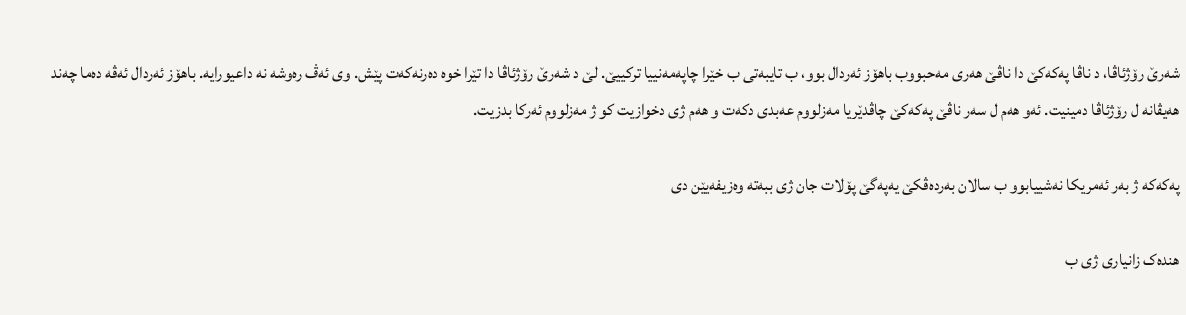شەرێ رۆژئاڤا، د ناڤا پەکەکێ دا ناڤێ ھەری مەحبووب باھۆز ئەردال بوو، ب تایبەتی ب خێرا چاپەمەنییا ترکییێ. لێ د شەرێ رۆژئاڤا دا تێرا خوە دەرنەکەت پێش. وی ئەڤ رەوشە نە داعیورایە. باھۆز ئەردال ئەڤە دەما چەند ھەیڤانە ل رۆژئاڤا دمینیت. ئەو ھەم ل سەر ناڤێ پەکەکێ چاڤدێریا مەزلووم عەبدی دکەت و ھەم ژی دخوازیت کو ژ مەزلووم ئەرکا بدزیت.

پەکەکە ژ بەر ئەمریکا نەشییابوو ب سالان بەردەڤکێ یەپەگێ پۆلات جان ژی ببەتە وەزیفەیێن دی

ھندەک زانیاری ژی ب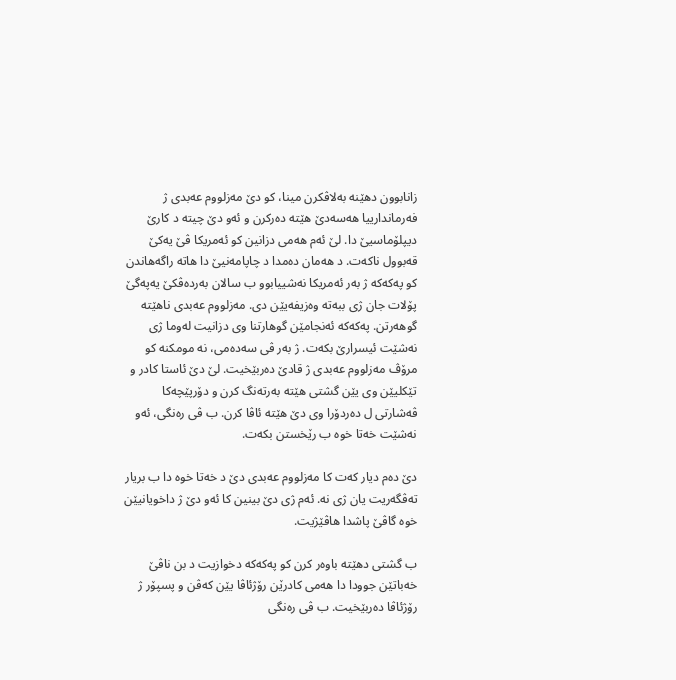زانابوون دهێنە بەلاڤکرن مینا، کو دێ مەزلووم عەبدی ژ فەرماندارییا ھەسەدێ هێتە دەرکرن و ئەو دێ چیتە د کارێ دیپلۆماسیێ دا. لێ ئەم ھەمی دزانین کو ئەمریکا ڤێ یەکێ قەبوول ناکەت. د ھەمان دەمدا د چاپامەنیێ دا ھاتە راگەھاندن کو پەکەکە ژ بەر ئەمریکا نەشییابوو ب سالان بەردەڤکێ یەپەگێ پۆلات جان ژی ببەتە وەزیفەیێن دی. مەزلووم عەبدی ناهێتە گوھەرتن. پەکەکە ئەنجامێن گوھارتنا وی دزانیت لەوما ژی نەشێت ئیسرارێ بکەت. ژ بەر ڤی سەدەمی، نە مومکنە کو مرۆڤ مەزلووم عەبدی ژ قادێ دەربێخیت. لێ دێ ئاستا کادر و تێکلیێن وی یێن گشتی هێتە بەرتەنگ کرن و دۆرپێچەکا ڤەشارتی ل دەردۆرا وی دێ هێتە ئاڤا کرن. ب ڤی رەنگی، ئەو نەشێت خەتا خوە ب رێخستن بکەت.

دێ دەم دیار کەت کا مەزلووم عەبدی دێ د خەتا خوە دا ب بریار تەڤگەریت یان ژی نە. ئەم ژی دێ بینین کا ئەو دێ ژ داخویانیێن خوە گاڤێ پاشدا هاڤێژیت.

ب گشتی دهێتە باوەر کرن کو پەکەکە دخوازیت د بن ناڤێ خەباتێن جوودا دا ھەمی کادرێن رۆژئاڤا یێن کەڤن و پسپۆر ژ رۆژئاڤا دەربێخیت. ب ڤی رەنگی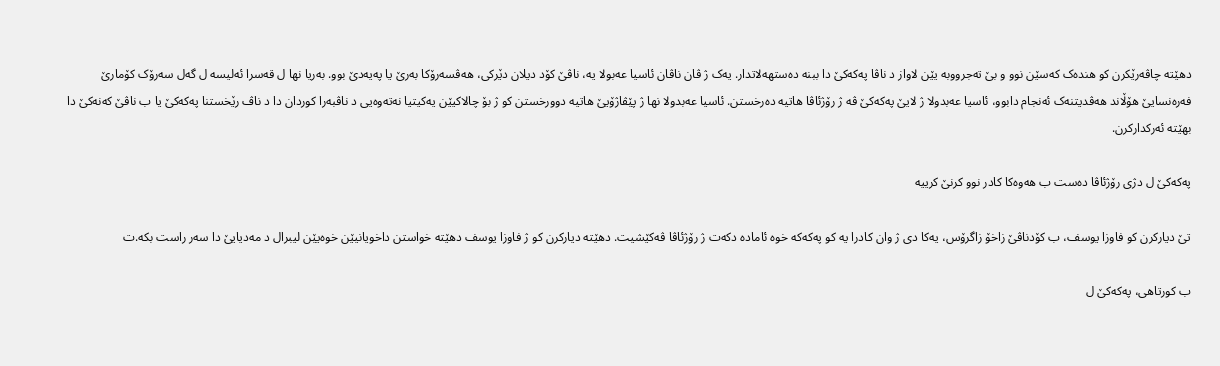دهێتە چاڤەرێکرن کو هندەک کەسێن نوو و بێ تەجرووبە یێن لاواز د ناڤا پەکەکێ دا ببنە دەستھەلاتدار. یەک ژ ڤان ناڤان ئاسیا عەبولا یە، ناڤێ کۆد دیلان دێرکی، ھەڤسەرۆکا بەرێ یا پەیەدێ بوو. بەریا نھا ل قەسرا ئەلیسە ل گەل سەرۆک کۆمارێ فەرەنسایێ ھۆڵاند ھەڤدیتنەک ئەنجام دابوو، ئاسیا عەبدولا ژ لایێ پەکەکێ ڤە ژ رۆژئاڤا ھاتیە دەرخستن. ئاسیا عەبدولا نھا ژ پێڤاژۆیێ ھاتیە دوورخستن کو ژ بۆ چالاکیێن یەکیتیا نەتەوەیی د ناڤبەرا کوردان دا د ناڤ رێخستنا پەکەکێ یا ب ناڤێ کەنەکێ دا بهێتە ئەرکدارکرن.

پەکەکێ ل دژی رۆژئاڤا دەست ب هەوەکا کادر نوو کرنێ کرییە

تێ دیارکرن کو فاوزا یوسف، ب کۆدناڤێ زاخۆ زاگرۆس، یەکا دی ژ وان کادرا یە کو پەکەکە خوە ئامادە دکەت ژ رۆژئاڤا ڤەکێشیت. دهێتە دیارکرن کو ژ فاوزا یوسف دهێتە خواستن داخویانیێن خوەیێن لیبرال د مەدیایێ دا سەر راست بکە.ت

ب کورتاھی، پەکەکێ ل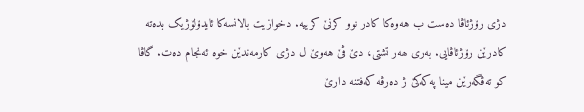دژی رۆژئاڤا دەست ب هەوەکا کادر نوو کرنێ کرییە. دخوازیت بالانسەکا ئایدۆلۆژیک بدەتە کادرێن رۆژئاڤایی. بەری ھەر تشتی، دێ ڤێ هەوێ ل دژی کارمەندێن خوە ئەنجام دەت. گاڤا کو تەڤگەرێن مینا پەکەکێ ژ دەرڤە کەفتنە دارێ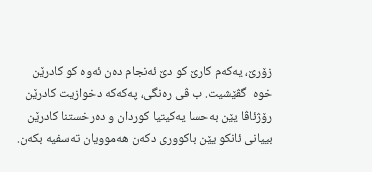زۆرێ، یەکەم کارێ کو دێ ئەنجام دەن ئەوە کو کادرێن خوە  گڤێشیت. ب ڤی رەنگی، پەکەکە دخوازیت کادرێن رۆژئاڤا یێن بەحسا یەکیتیا کوردان و دەرخستنا کادرێن بییانی ئانکو یێن باکووری دکەن ھەموویان تەسفیە بکەن.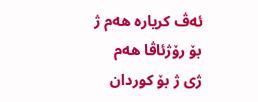ئەڤ کریارە ھەم ژ بۆ رۆژئاڤا ھەم ژی ژ بۆ کوردان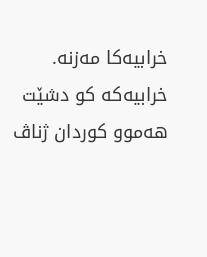خرابیەکا مەزنە. خرابیەکە کو دشێت ھەموو کوردان ژناڤ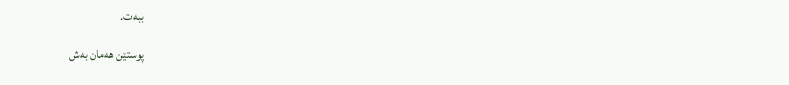ببەت.

پوستێن ھەمان بەش